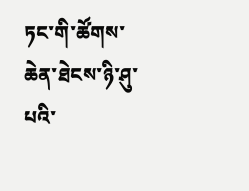ཏང་གི་ཚོགས་ཆེན་ཐེངས་ཉི་ཤུ་པའི་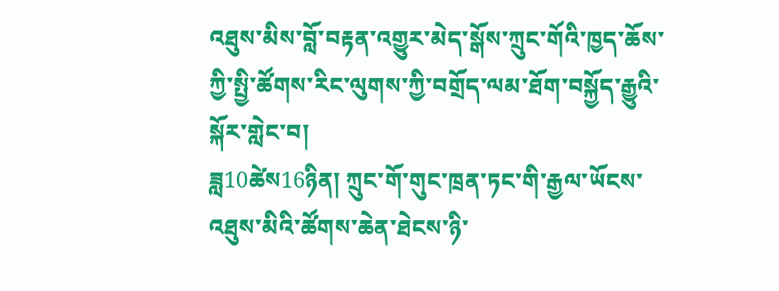འཐུས་མིས་བློ་བརྟན་འགྱུར་མེད་སྒོས་ཀྲུང་གོའི་ཁྱད་ཆོས་ཀྱི་སྤྱི་ཚོགས་རིང་ལུགས་ཀྱི་བགྲོད་ལམ་ཐོག་བསྐྱོད་རྒྱུའི་སྐོར་གླེང་བ།
ཟླ10ཚེས16ཉིན། ཀྲུང་གོ་གུང་ཁྲན་ཏང་གི་རྒྱལ་ཡོངས་འཐུས་མིའི་ཚོགས་ཆེན་ཐེངས་ཉི་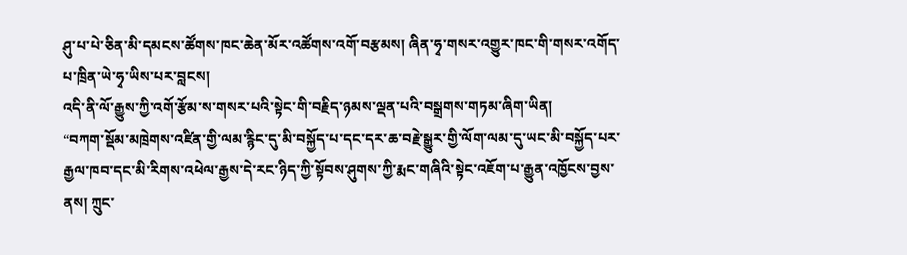ཤུ་པ་པེ་ཅིན་མི་དམངས་ཚོགས་ཁང་ཆེན་མོར་འཚོགས་འགོ་བརྩམས། ཞིན་ཧྭ་གསར་འགྱུར་ཁང་གི་གསར་འགོད་པ་ཁྲིན་ཡེ་ཧྭ་ཡིས་པར་བླངས།
འདི་ནི་ལོ་རྒྱུས་ཀྱི་འགོ་རྩོམ་ས་གསར་པའི་སྟེང་གི་བརྗིད་ཉམས་ལྡན་པའི་བསྒྲགས་གཏམ་ཞིག་ཡིན།
“བཀག་སྡོམ་མཁྲེགས་འཛིན་གྱི་ལམ་རྙིང་དུ་མི་བསྐྱོད་པ་དང་དར་ཆ་བརྗེ་སྒྱུར་གྱི་ལོག་ལམ་དུ་ཡང་མི་བསྐྱོད་པར་རྒྱལ་ཁབ་དང་མི་རིགས་འཕེལ་རྒྱས་དེ་རང་ཉིད་ཀྱི་སྟོབས་ཤུགས་ཀྱི་རྨང་གཞིའི་སྟེང་འཇོག་པ་རྒྱུན་འཁྱོངས་བྱས་ནས། ཀྲུང་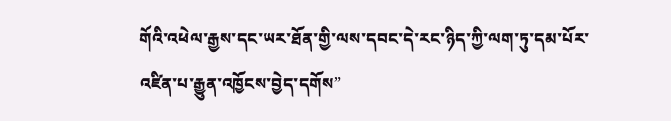གོའི་འཕེལ་རྒྱས་དང་ཡར་ཐོན་གྱི་ལས་དབང་དེ་རང་ཉིད་ཀྱི་ལག་ཏུ་དམ་པོར་འཛིན་པ་རྒྱུན་འཁྱོངས་བྱེད་དགོས”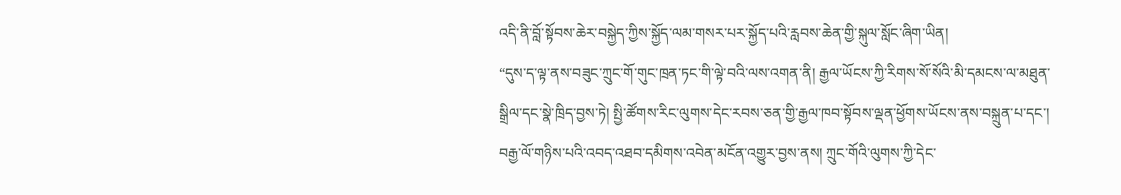འདི་ནི་བློ་སྟོབས་ཆེར་བསྐྱེད་ཀྱིས་སྐྱོད་ལམ་གསར་པར་སྐྱོད་པའི་རླབས་ཆེན་གྱི་སྐུལ་སློང་ཞིག་ཡིན།
“དུས་ད་ལྟ་ནས་བཟུང་ཀྲུང་གོ་གུང་ཁྲན་ཏང་གི་ལྟེ་བའི་ལས་འགན་ནི། རྒྱལ་ཡོངས་ཀྱི་རིགས་སོ་སོའི་མི་དམངས་ལ་མཐུན་སྒྲིལ་དང་སྣེ་ཁྲིད་བྱས་ཏེ། སྤྱི་ཚོགས་རིང་ལུགས་དེང་རབས་ཅན་གྱི་རྒྱལ་ཁབ་སྟོབས་ལྡན་ཕྱོགས་ཡོངས་ནས་བསྐྲུན་པ་དང་། བརྒྱ་ལོ་གཉིས་པའི་འབད་འཐབ་དམིགས་འབེན་མངོན་འགྱུར་བྱས་ནས། ཀྲུང་གོའི་ལུགས་ཀྱི་དེང་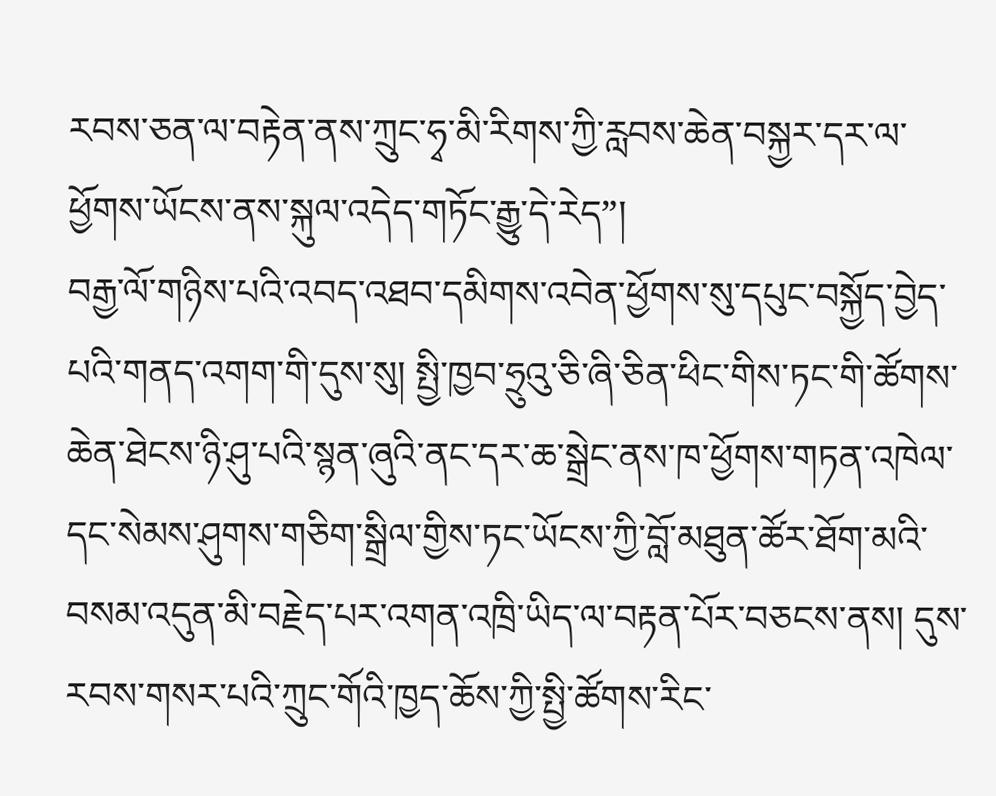རབས་ཅན་ལ་བརྟེན་ནས་ཀྲུང་ཧྭ་མི་རིགས་ཀྱི་རླབས་ཆེན་བསྐྱར་དར་ལ་ཕྱོགས་ཡོངས་ནས་སྐུལ་འདེད་གཏོང་རྒྱུ་དེ་རེད”།
བརྒྱ་ལོ་གཉིས་པའི་འབད་འཐབ་དམིགས་འབེན་ཕྱོགས་སུ་དཔུང་བསྐྱོད་བྱེད་པའི་གནད་འགག་གི་དུས་སུ། སྤྱི་ཁྱབ་ཧྲུའུ་ཅི་ཞི་ཅིན་ཕིང་གིས་ཏང་གི་ཚོགས་ཆེན་ཐེངས་ཉི་ཤུ་པའི་སྙན་ཞུའི་ནང་དར་ཆ་སྒྲེང་ནས་ཁ་ཕྱོགས་གཏན་འཁེལ་དང་སེམས་ཤུགས་གཅིག་སྒྲིལ་གྱིས་ཏང་ཡོངས་ཀྱི་བློ་མཐུན་ཚོར་ཐོག་མའི་བསམ་འདུན་མི་བརྗེད་པར་འགན་འཁྲི་ཡིད་ལ་བརྟན་པོར་བཅངས་ནས། དུས་རབས་གསར་པའི་ཀྲུང་གོའི་ཁྱད་ཆོས་ཀྱི་སྤྱི་ཚོགས་རིང་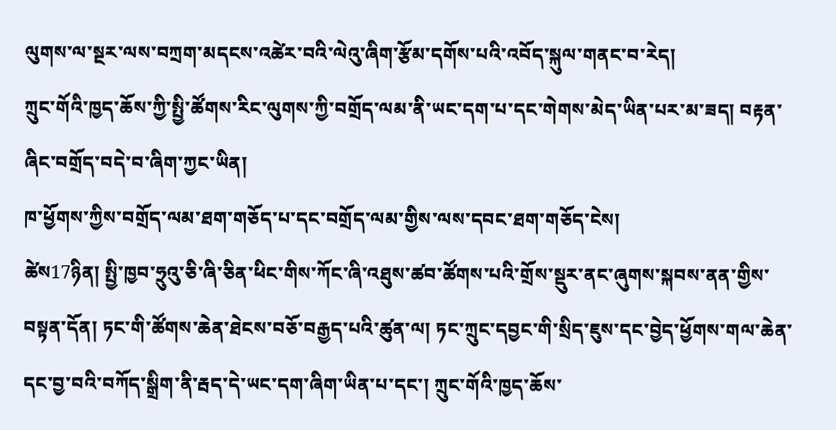ལུགས་ལ་སྔར་ལས་བཀྲག་མདངས་འཚེར་བའི་ལེའུ་ཞིག་རྩོམ་དགོས་པའི་འབོད་སྐུལ་གནང་བ་རེད།
ཀྲུང་གོའི་ཁྱད་ཆོས་ཀྱི་སྤྱི་ཚོགས་རིང་ལུགས་ཀྱི་བགྲོད་ལམ་ནི་ཡང་དག་པ་དང་གེགས་མེད་ཡིན་པར་མ་ཟད། བརྟན་ཞིང་བགྲོད་བདེ་བ་ཞིག་ཀྱང་ཡིན།
ཁ་ཕྱོགས་ཀྱིས་བགྲོད་ལམ་ཐག་གཅོད་པ་དང་བགྲོད་ལམ་གྱིས་ལས་དབང་ཐག་གཅོད་ངེས།
ཚེས17ཉིན། སྤྱི་ཁྱབ་ཧྲུའུ་ཅི་ཞི་ཅིན་ཕིང་གིས་ཀོང་ཞི་འཐུས་ཚབ་ཚོགས་པའི་གྲོས་སྡུར་ནང་ཞུགས་སྐབས་ནན་གྱིས་བསྟན་དོན། ཏང་གི་ཚོགས་ཆེན་ཐེངས་བཅོ་བརྒྱད་པའི་ཚུན་ལ། ཏང་ཀྲུང་དབྱང་གི་སྲིད་ཇུས་དང་བྱེད་ཕྱོགས་གལ་ཆེན་དང་བྱ་བའི་བཀོད་སྒྲིག་ནི་རྦད་དེ་ཡང་དག་ཞིག་ཡིན་པ་དང་། ཀྲུང་གོའི་ཁྱད་ཆོས་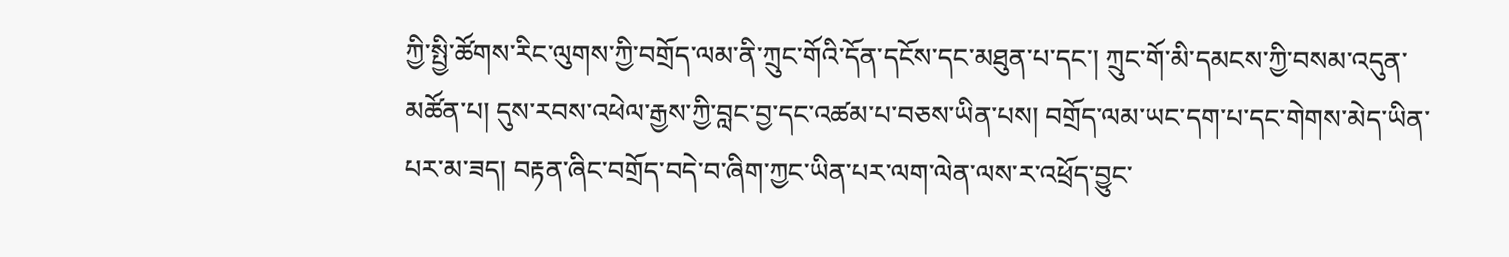ཀྱི་སྤྱི་ཚོགས་རིང་ལུགས་ཀྱི་བགྲོད་ལམ་ནི་ཀྲུང་གོའི་དོན་དངོས་དང་མཐུན་པ་དང་། ཀྲུང་གོ་མི་དམངས་ཀྱི་བསམ་འདུན་མཚོན་པ། དུས་རབས་འཕེལ་རྒྱས་ཀྱི་བླང་བྱ་དང་འཚམ་པ་བཅས་ཡིན་པས། བགྲོད་ལམ་ཡང་དག་པ་དང་གེགས་མེད་ཡིན་པར་མ་ཟད། བརྟན་ཞིང་བགྲོད་བདེ་བ་ཞིག་ཀྱང་ཡིན་པར་ལག་ལེན་ལས་ར་འཕྲོད་བྱུང་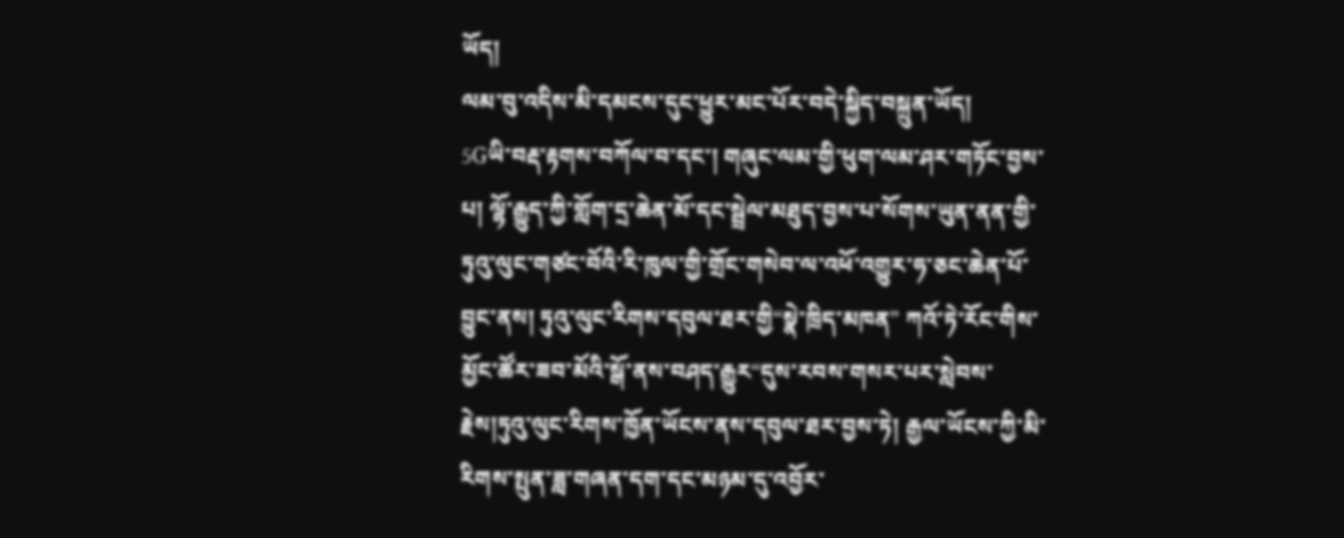ཡོད།
ལམ་བུ་འདིས་མི་དམངས་དུང་ཕྱུར་མང་པོར་བདེ་སྐྱིད་བསྐྲུན་ཡོད།
5Gཡི་བརྡ་རྟགས་བཀོལ་བ་དང་། གཞུང་ལམ་གྱི་ཕུག་ལམ་ཤར་གཏོང་བྱས་པ། ལྷོ་རྒྱུད་ཀྱི་གློག་དྲ་ཆེན་མོ་དང་སྦྲེལ་མཐུད་བྱས་པ་སོགས་ཡུན་ནན་གྱི་ཏུའུ་ལུང་གཙང་བོའི་རི་ཁུལ་གྱི་གྲོང་གསེབ་ལ་འཕོ་འགྱུར་ཧ་ཅང་ཆེན་པོ་བྱུང་ནས། ཏུའུ་ལུང་རིགས་དབུལ་ཐར་གྱི“སྣེ་ཁྲིད་མཁན” ཀའོ་ཏེ་རོང་གིས་མྱོང་ཚོར་ཟབ་མོའི་སྒོ་ནས་བཤད་རྒྱུར“དུས་རབས་གསར་པར་སླེབས་རྗེས།ཏུའུ་ལུང་རིགས་ཁྱོན་ཡོངས་ནས་དབུལ་ཐར་བྱས་ཏེ། རྒྱལ་ཡོངས་ཀྱི་མི་རིགས་སྤུན་ཟླ་གཞན་དག་དང་མཉམ་དུ་འབྱོར་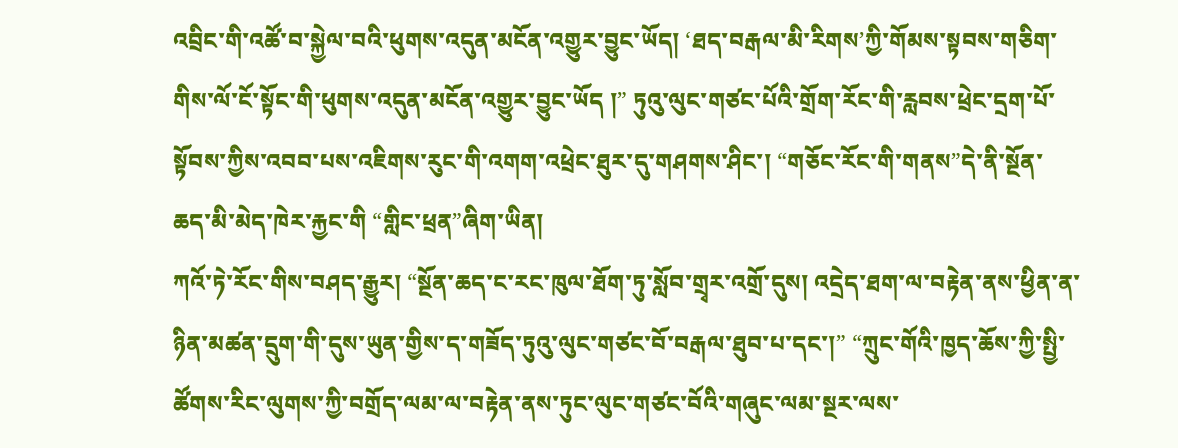འབྲིང་གི་འཚོ་བ་སྐྱེལ་བའི་ཕུགས་འདུན་མངོན་འགྱུར་བྱུང་ཡོད། ‘ཐད་བརྒལ་མི་རིགས’ཀྱི་གོམས་སྟབས་གཅིག་གིས་ལོ་ངོ་སྟོང་གི་ཕུགས་འདུན་མངོན་འགྱུར་བྱུང་ཡོད །” ཏུའུ་ལུང་གཙང་པོའི་གྲོག་རོང་གི་རླབས་ཕྲེང་དྲག་པོ་སྟོབས་ཀྱིས་འབབ་པས་འཇིགས་རུང་གི་འགག་འཕྲེང་ཐུར་དུ་གཤགས་ཤིང་། “གཅོང་རོང་གི་གནས”དེ་ནི་སྔོན་ཆད་མི་མེད་ཁེར་རྐྱང་གི “གླིང་ཕྲན”ཞིག་ཡིན།
ཀའོ་ཏེ་རོང་གིས་བཤད་རྒྱུར། “སྔོན་ཆད་ང་རང་ཁུལ་ཐོག་ཏུ་སློབ་གྲྭར་འགྲོ་དུས། འདྲེད་ཐག་ལ་བརྟེན་ནས་ཕྱིན་ན་ཉིན་མཚན་དྲུག་གི་དུས་ཡུན་གྱིས་ད་གཟོད་ཏུའུ་ལུང་གཙང་བོ་བརྒལ་ཐུབ་པ་དང་།” “ཀྲུང་གོའི་ཁྱད་ཆོས་ཀྱི་སྤྱི་ཚོགས་རིང་ལུགས་ཀྱི་བགྲོད་ལམ་ལ་བརྟེན་ནས་ཏུང་ལུང་གཙང་བོའི་གཞུང་ལམ་སྔར་ལས་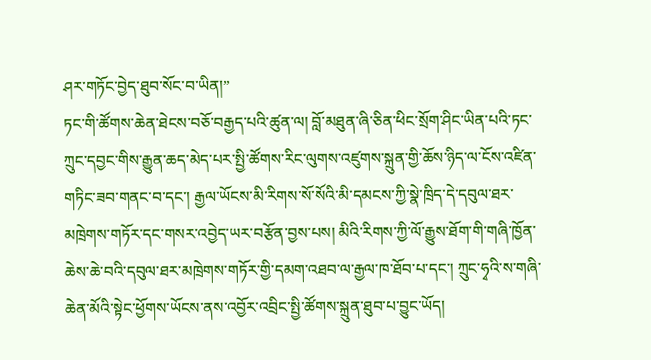ཤར་གཏོང་བྱེད་ཐུབ་སོང་བ་ཡིན།”
ཏང་གི་ཚོགས་ཆེན་ཐེངས་བཅོ་བརྒྱད་པའི་ཚུན་ལ། བློ་མཐུན་ཞི་ཅིན་ཕིང་སྲོག་ཤིང་ཡིན་པའི་ཏང་ཀྲུང་དབྱང་གིས་རྒྱུན་ཆད་མེད་པར་སྤྱི་ཚོགས་རིང་ལུགས་འཛུགས་སྐྲུན་གྱི་ཆོས་ཉིད་ལ་ངོས་འཛིན་གཏིང་ཟབ་གནང་བ་དང་། རྒྱལ་ཡོངས་མི་རིགས་སོ་སོའི་མི་དམངས་ཀྱི་སྣེ་ཁྲིད་དེ་དབུལ་ཐར་མཁྲེགས་གཏོར་དང་གསར་འབྱེད་ཡར་བརྩོན་བྱས་པས། མིའི་རིགས་ཀྱི་ལོ་རྒྱུས་ཐོག་གི་གཞི་ཁྱོན་ཆེས་ཆེ་བའི་དབུལ་ཐར་མཁྲེགས་གཏོར་གྱི་དམག་འཐབ་ལ་རྒྱལ་ཁ་ཐོབ་པ་དང་། ཀྲུང་ཧྭའི་ས་གཞི་ཆེན་མོའི་སྟེང་ཕྱོགས་ཡོངས་ནས་འབྱོར་འབྲིང་སྤྱི་ཚོགས་སྐྲུན་ཐུབ་པ་བྱུང་ཡོད།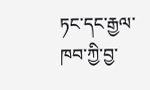ཏང་དང་རྒྱལ་ཁབ་ཀྱི་བྱ་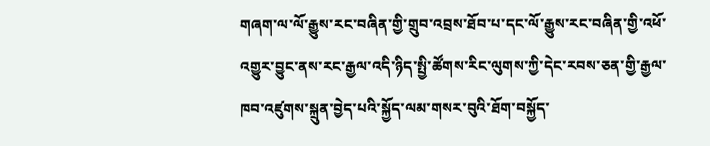གཞག་ལ་ལོ་རྒྱུས་རང་བཞིན་གྱི་གྲུབ་འབྲས་ཐོབ་པ་དང་ལོ་རྒྱུས་རང་བཞིན་གྱི་འཕོ་འགྱུར་བྱུང་ནས་རང་རྒྱལ་འདི་ཉིད་སྤྱི་ཚོགས་རིང་ལུགས་ཀྱི་དེང་རབས་ཅན་གྱི་རྒྱལ་ཁབ་འཛུགས་སྐྲུན་བྱེད་པའི་སྐྱོད་ལམ་གསར་བུའི་ཐོག་བསྐྱོད་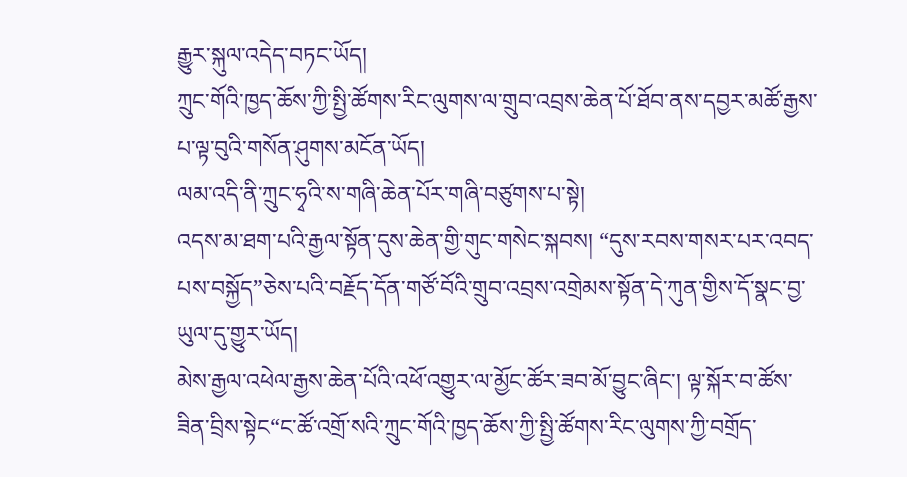རྒྱུར་སྐུལ་འདེད་བཏང་ཡོད།
ཀྲུང་གོའི་ཁྱད་ཆོས་ཀྱི་སྤྱི་ཚོགས་རིང་ལུགས་ལ་གྲུབ་འབྲས་ཆེན་པོ་ཐོབ་ནས་དབྱར་མཚོ་རྒྱས་པ་ལྟ་བུའི་གསོན་ཤུགས་མངོན་ཡོད།
ལམ་འདི་ནི་ཀྲུང་ཧྭའི་ས་གཞི་ཆེན་པོར་གཞི་བཙུགས་པ་སྟེ།
འདས་མ་ཐག་པའི་རྒྱལ་སྟོན་དུས་ཆེན་གྱི་གུང་གསེང་སྐབས། “དུས་རབས་གསར་པར་འབད་པས་བསྐྱོད”ཅེས་པའི་བརྗོད་དོན་གཙོ་བོའི་གྲུབ་འབྲས་འགྲེམས་སྟོན་དེ་ཀུན་གྱིས་དོ་སྣང་བྱ་ཡུལ་དུ་གྱུར་ཡོད།
མེས་རྒྱལ་འཕེལ་རྒྱས་ཆེན་པོའི་འཕོ་འགྱུར་ལ་མྱོང་ཚོར་ཟབ་མོ་བྱུང་ཞིང་། ལྟ་སྐོར་བ་ཚོས་ཟིན་བྲིས་སྟེང“ང་ཚོ་འགྲོ་སའི་ཀྲུང་གོའི་ཁྱད་ཆོས་ཀྱི་སྤྱི་ཚོགས་རིང་ལུགས་ཀྱི་བགྲོད་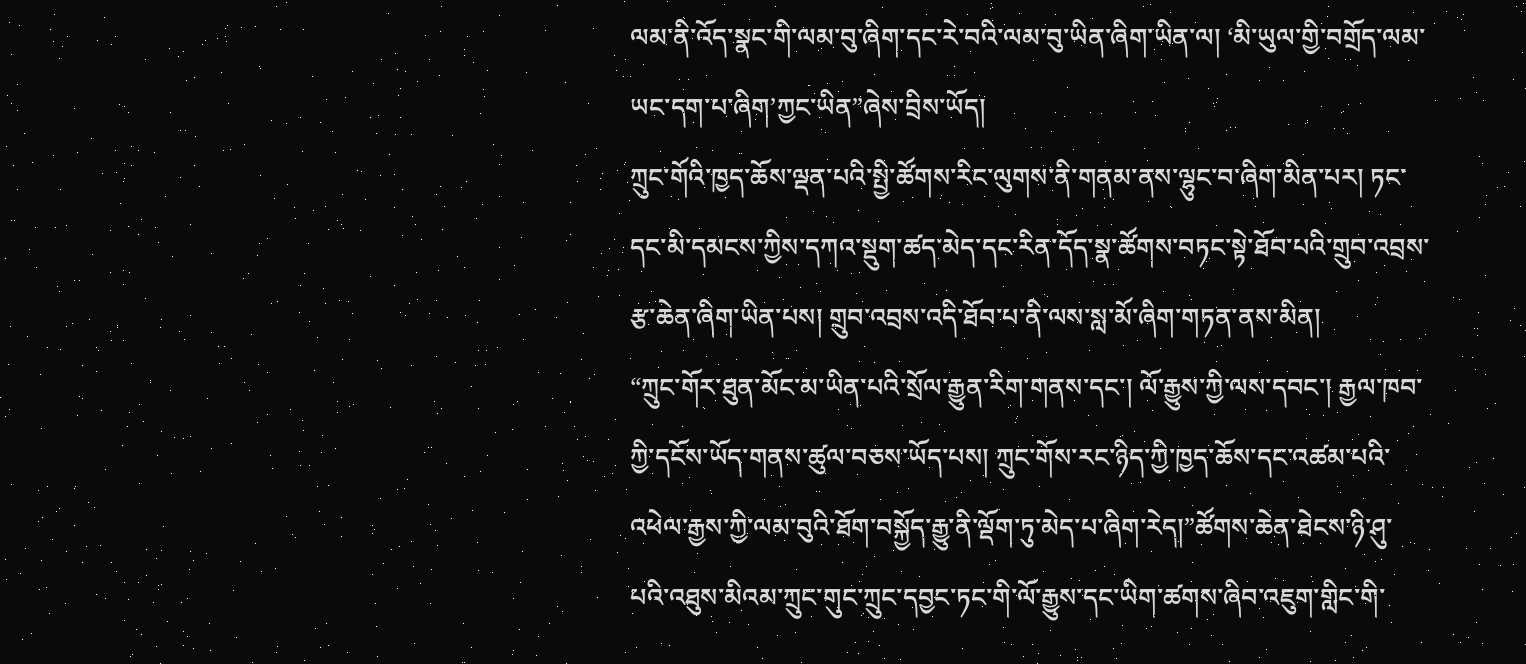ལམ་ནི་འོད་སྣང་གི་ལམ་བུ་ཞིག་དང་རེ་བའི་ལམ་བུ་ཡིན་ཞིག་ཡིན་ལ། ‘མི་ཡུལ་གྱི་བགྲོད་ལམ་ཡང་དག་པ་ཞིག’ཀྱང་ཡིན”ཞེས་བྲིས་ཡོད།
ཀྲུང་གོའི་ཁྱད་ཆོས་ལྡན་པའི་སྤྱི་ཚོགས་རིང་ལུགས་ནི་གནམ་ནས་ལྷུང་བ་ཞིག་མིན་པར། ཏང་དང་མི་དམངས་ཀྱིས་དཀའ་སྡུག་ཚད་མེད་དང་རིན་དོད་སྣ་ཚོགས་བཏང་སྟེ་ཐོབ་པའི་གྲུབ་འབྲས་རྩ་ཆེན་ཞིག་ཡིན་པས། གྲུབ་འབྲས་འདི་ཐོབ་པ་ནི་ལས་སླ་མོ་ཞིག་གཏན་ནས་མིན།
“ཀྲུང་གོར་ཐུན་མོང་མ་ཡིན་པའི་སྲོལ་རྒྱུན་རིག་གནས་དང་། ལོ་རྒྱུས་ཀྱི་ལས་དབང་། རྒྱལ་ཁབ་ཀྱི་དངོས་ཡོད་གནས་ཚུལ་བཅས་ཡོད་པས། ཀྲུང་གོས་རང་ཉིད་ཀྱི་ཁྱད་ཆོས་དང་འཚམ་པའི་འཕེལ་རྒྱས་ཀྱི་ལམ་བུའི་ཐོག་བསྐྱོད་རྒྱུ་ནི་ལྡོག་ཏུ་མེད་པ་ཞིག་རེད།”ཚོགས་ཆེན་ཐེངས་ཉི་ཤུ་པའི་འཐུས་མིའམ་ཀྲུང་གུང་ཀྲུང་དབྱང་ཏང་གི་ལོ་རྒྱུས་དང་ཡིག་ཚགས་ཞིབ་འཇུག་གླིང་གི་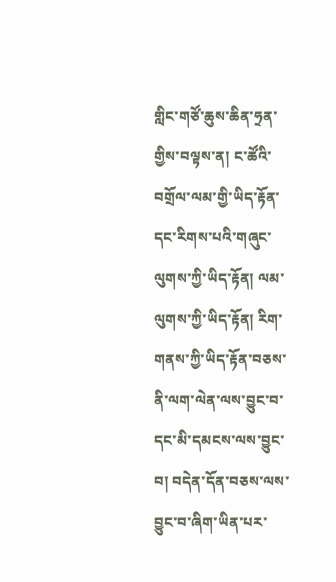གླིང་གཙོ་ཆུས་ཆིན་ཧྲན་གྱིས་བལྟས་ན། ང་ཚོའི་བགྲོལ་ལམ་གྱི་ཡིད་རྟོན་དང་རིགས་པའི་གཞུང་ལུགས་ཀྱི་ཡིད་རྟོན། ལམ་ལུགས་ཀྱི་ཡིད་རྟོན། རིག་གནས་ཀྱི་ཡིད་རྟོན་བཅས་ནི་ལག་ལེན་ལས་བྱུང་བ་དང་མི་དམངས་ལས་བྱུང་བ། བདེན་དོན་བཅས་ལས་བྱུང་བ་ཞིག་ཡིན་པར་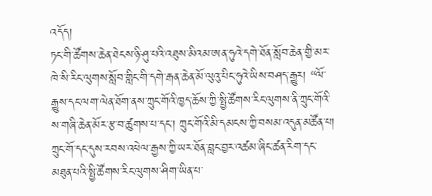འདོད།
ཏང་གི་ཚོགས་ཆེན་ཐེངས་ཉི་ཤུ་པའི་འཐུས་མིའམ་ཨན་ཧུའེ་དགེ་ཐོན་སློབ་ཆེན་གྱི་མར་ཁེ་སི་རིང་ལུགས་སློབ་གླིང་གི་དགེ་རྒན་ཆེན་མོ་ལུའུ་པིང་ཧུའེ་ཡིས་བཤད་རྒྱུར། “ལོ་རྒྱུས་དང་ལག་ལེན་ཐོག་ནས་ཀྲུང་གོའི་ཁྱད་ཆོས་ཀྱི་སྤྱི་ཚོགས་རིང་ལུགས་ནི་ཀྲུང་གོའི་ས་གཞི་ཆེན་མོར་རྩ་བ་ཚུགས་པ་དང་། ཀྲུང་གོའི་མི་དམངས་ཀྱི་བསམ་འདུན་མཚོན་པ། ཀྲུང་གོ་དང་དུས་རབས་འཕེལ་རྒྱས་ཀྱི་ཡར་ཐོན་བླང་བྱར་འཚམ་ཞིང་ཚན་རིག་དང་མཐུན་པའི་སྤྱི་ཚོགས་རིང་ལུགས་ཤིག་ཡིན་པ་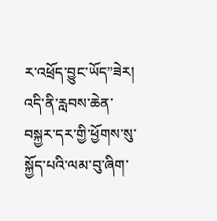ར་འཕྲོད་བྱུང་ཡོད”ཟེར།
འདི་ནི་རླབས་ཆེན་བསྐྱར་དར་གྱི་ཕྱོགས་སུ་སྐྱོད་པའི་ལམ་བུ་ཞིག་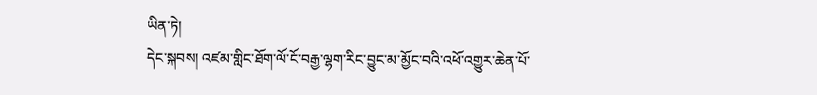ཡིན་ཏེ།
དེང་སྐབས། འཛམ་གླིང་ཐོག་ལོ་ངོ་བརྒྱ་ལྷག་རིང་བྱུང་མ་མྱོང་བའི་འཕོ་འགྱུར་ཆེན་པོ་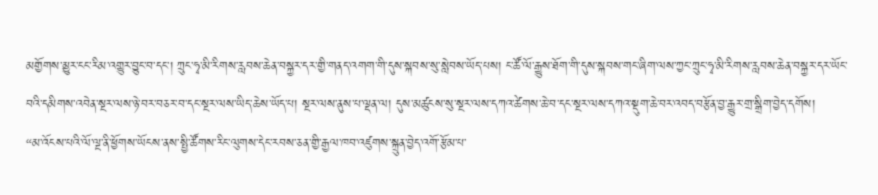མགྱོགས་མྱུར་ངང་རིམ་འགྱུར་བྱུང་བ་དང་། ཀྲུང་ཧྭ་མི་རིགས་རླབས་ཆེན་བསྐྱར་དར་གྱི་གནད་འགག་གི་དུས་སྐབས་སུ་སླེབས་ཡོད་པས། ང་ཚོ་ལོ་རྒྱུས་ཐོག་གི་དུས་སྐབས་གང་ཞིག་ལས་ཀྱང་ཀྲུང་ཧྭ་མི་རིགས་རླབས་ཆེན་བསྐྱར་དར་ཡོང་བའི་དམིགས་འབེན་སྔར་ལས་ཉེ་བར་བཅར་བ་དང་སྔར་ལས་ཡིད་ཆེས་ཡོད་པ། སྔར་ལས་ནུས་པ་ལྡན་ལ། དུས་མཚུངས་སུ་སྔར་ལས་དཀའ་ཚེགས་ཆེ་བ་དང་སྔར་ལས་དཀའ་སྡུག་ཆེ་བར་འབད་བརྩོན་བྱ་རྒྱུར་གྲ་སྒྲིག་བྱེད་དགོས།
“མ་འོངས་པའི་ལོ་ལྔ་ནི་ཕྱོགས་ཡོངས་ནས་སྤྱི་ཚོགས་རིང་ལུགས་དེང་རབས་ཅན་གྱི་རྒྱལ་ཁབ་འཛུགས་སྐྲུན་བྱེད་འགོ་རྩོམ་པ་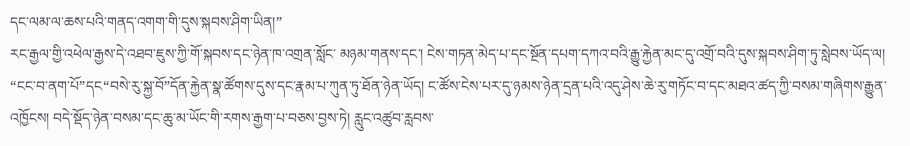དང་ལམ་ལ་ཆས་པའི་གནད་འགག་གི་དུས་སྐབས་ཤིག་ཡིན།”
རང་རྒྱལ་གྱི་འཕེལ་རྒྱས་དེ་འཐབ་ཇུས་ཀྱི་གོ་སྐབས་དང་ཉེན་ཁ་འགྲན་སློང་ མཉམ་གནས་དང་། ངེས་གཏན་མེད་པ་དང་སྔོན་དཔག་དཀའ་བའི་རྒྱུ་རྐྱེན་མང་དུ་འགྲོ་བའི་དུས་སྐབས་ཤིག་ཏུ་སླེབས་ཡོད་ལ། “ངང་བ་ནག་པོ”དང“བསེ་རུ་སྐྱ་བོ”དོན་རྐྱེན་སྣ་ཚོགས་དུས་དང་རྣམ་པ་ཀུན་ཏུ་ཐོན་ཉེན་ཡོད། ང་ཚོས་ངེས་པར་དུ་ཉམས་ཉེན་དྲན་པའི་འདུ་ཤེས་ཆེ་རུ་གཏོང་བ་དང་མཐའ་ཚད་ཀྱི་བསམ་གཞིགས་རྒྱུན་འཁྱོངས། བདེ་སྡོད་ཉེན་བསམ་དང་ཆུ་མ་ཡོང་གི་རགས་རྒྱག་པ་བཅས་བྱས་ཏེ། རླུང་འཚུབ་རླབས་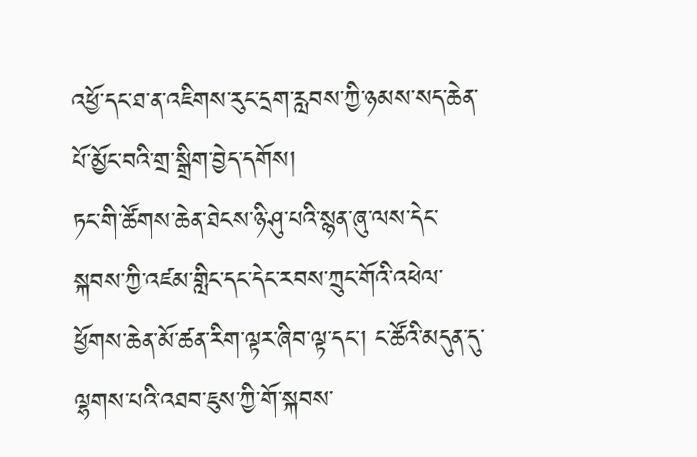འཕྱོ་དང་ཐ་ན་འཇིགས་རུང་དྲག་རླབས་ཀྱི་ཉམས་སད་ཆེན་པོ་མྱོང་བའི་གྲ་སྒྲིག་བྱེད་དགོས།
ཏང་གི་ཚོགས་ཆེན་ཐེངས་ཉི་ཤུ་པའི་སྙན་ཞུ་ལས་དེང་སྐབས་ཀྱི་འཛམ་གླིང་དང་དེང་རབས་ཀྲུང་གོའི་འཕེལ་ཕྱོགས་ཆེན་མོ་ཚན་རིག་ལྟར་ཞིབ་ལྟ་དང་། ང་ཚོའི་མདུན་དུ་ལྷགས་པའི་འཐབ་ཇུས་ཀྱི་གོ་སྐབས་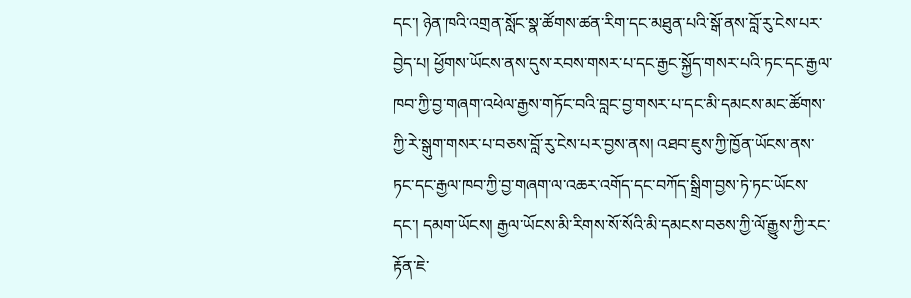དང་། ཉེན་ཁའི་འགྲན་སློང་སྣ་ཚོགས་ཚན་རིག་དང་མཐུན་པའི་སྒོ་ནས་བློ་རུ་ངེས་པར་བྱེད་པ། ཕྱོགས་ཡོངས་ནས་དུས་རབས་གསར་པ་དང་རྒྱང་སྐྱོད་གསར་པའི་ཏང་དང་རྒྱལ་ཁབ་ཀྱི་བྱ་གཞག་འཕེལ་རྒྱས་གཏོང་བའི་བླང་བྱ་གསར་པ་དང་མི་དམངས་མང་ཚོགས་ཀྱི་རེ་སྒུག་གསར་པ་བཅས་བློ་རུ་ངེས་པར་བྱས་ནས། འཐབ་ཇུས་ཀྱི་ཁྱོན་ཡོངས་ནས་ཏང་དང་རྒྱལ་ཁབ་ཀྱི་བྱ་གཞག་ལ་འཆར་འགོད་དང་བཀོད་སྒྲིག་བྱས་ཏེ་ཏང་ཡོངས་དང་། དམག་ཡོངས། རྒྱལ་ཡོངས་མི་རིགས་སོ་སོའི་མི་དམངས་བཅས་ཀྱི་ལོ་རྒྱུས་ཀྱི་རང་རྟོན་ཇེ་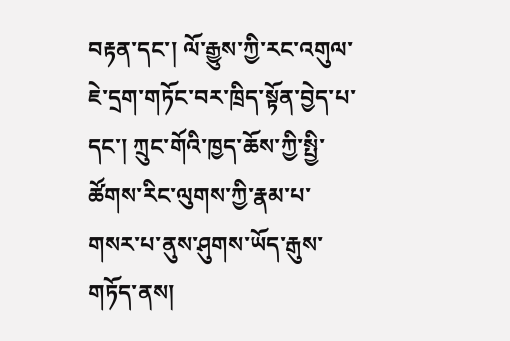བརྟན་དང་། ལོ་རྒྱུས་ཀྱི་རང་འགུལ་ཇེ་དྲག་གཏོང་བར་ཁྲིད་སྟོན་བྱེད་པ་དང་། ཀྲུང་གོའི་ཁྱད་ཆོས་ཀྱི་སྤྱི་ཚོགས་རིང་ལུགས་ཀྱི་རྣམ་པ་གསར་པ་ནུས་ཤུགས་ཡོད་རྒུས་གཏོད་ནས།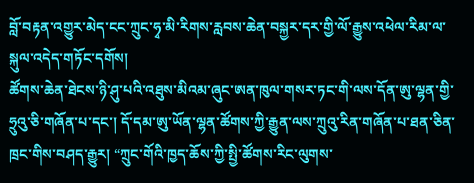བློ་བརྟན་འགྱུར་མེད་ངང་ཀྲུང་ཧྭ་མི་རིགས་རླབས་ཆེན་བསྐྱར་དར་གྱི་ལོ་རྒྱུས་འཕེལ་རིམ་ལ་སྐུལ་འདེད་གཏོང་དགོས།
ཚོགས་ཆེན་ཐེངས་ཉི་ཤུ་པའི་འཐུས་མིའམ་ཞུང་ཨན་ཁུལ་གསར་ཏང་གི་ལས་དོན་ཨུ་ལྷན་གྱི་ཧྲུའུ་ཅི་གཞོན་པ་དང་། དོ་དམ་ཨུ་ཡོན་ལྷན་ཚོགས་ཀྱི་རྒྱུན་ལས་ཀྲུའུ་རིན་གཞོན་པ་ཐན་ཅིན་ཁྲང་གིས་བཤད་རྒྱུར། “ཀྲུང་གོའི་ཁྱད་ཆོས་ཀྱི་སྤྱི་ཚོགས་རིང་ལུགས་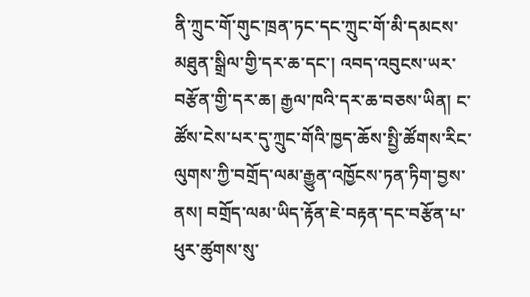ནི་ཀྲུང་གོ་གུང་ཁྲན་ཏང་དང་ཀྲུང་གོ་མི་དམངས་མཐུན་སྒྲིལ་གྱི་དར་ཆ་དང་། འབད་འབུངས་ཡར་བརྩོན་གྱི་དར་ཆ། རྒྱལ་ཁའི་དར་ཆ་བཅས་ཡིན། ང་ཚོས་ངེས་པར་དུ་ཀྲུང་གོའི་ཁྱད་ཆོས་སྤྱི་ཚོགས་རིང་ལུགས་ཀྱི་བགྲོད་ལམ་རྒྱུན་འཁྱོངས་ཏན་ཏིག་བྱས་ནས། བགྲོད་ལམ་ཡིད་རྟོན་ཇེ་བརྟན་དང་བརྩོན་པ་ཕུར་ཚུགས་སུ་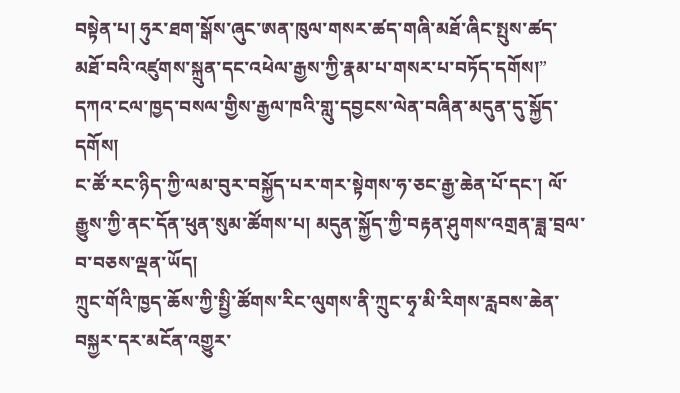བསྟེན་པ། ཧུར་ཐག་སྒོས་ཞུང་ཨན་ཁུལ་གསར་ཚད་གཞི་མཐོ་ཞིང་སྤུས་ཚད་མཐོ་བའི་འཛུགས་སྐྲུན་དང་འཕེལ་རྒྱས་ཀྱི་རྣམ་པ་གསར་པ་བཏོད་དགོས།”
དཀའ་ངལ་ཁྱད་བསལ་གྱིས་རྒྱལ་ཁའི་གླུ་དབྱངས་ལེན་བཞིན་མདུན་དུ་སྐྱོད་དགོས།
ང་ཚོ་རང་ཉིད་ཀྱི་ལམ་བུར་བསྐྱོད་པར་གར་སྟེགས་ཧ་ཅང་རྒྱ་ཆེན་པོ་དང་། ལོ་རྒྱུས་ཀྱི་ནང་དོན་ཕུན་སུམ་ཚོགས་པ། མདུན་སྐྱོད་ཀྱི་བརྟན་ཤུགས་འགྲན་ཟླ་བྲལ་བ་བཅས་ལྡན་ཡོད།
ཀྲུང་གོའི་ཁྱད་ཆོས་ཀྱི་སྤྱི་ཚོགས་རིང་ལུགས་ནི་ཀྲུང་ཧྭ་མི་རིགས་རླབས་ཆེན་བསྐྱར་དར་མངོན་འགྱུར་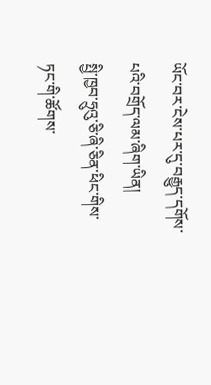ཡོང་བར་ངེས་པར་དུ་བརྒྱུད་དགོས་པའི་བགྲོད་ལམ་ཞིག་ཡིན།
སྤྱི་ཁྱབ་ཧྲུའུ་ཅི་ཞི་ཅིན་ཕིང་གིས་ཏང་གི་ཚོགས་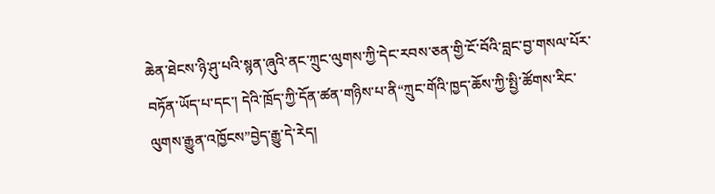ཆེན་ཐེངས་ཉི་ཤུ་པའི་སྙན་ཞུའི་ནང་ཀྲུང་ལུགས་ཀྱི་དེང་རབས་ཅན་གྱི་ངོ་བོའི་བླང་བྱ་གསལ་པོར་བཏོན་ཡོད་པ་དང་། དེའི་ཁྲོད་ཀྱི་དོན་ཚན་གཉིས་པ་ནི“ཀྲུང་གོའི་ཁྱད་ཆོས་ཀྱི་སྤྱི་ཚོགས་རིང་ལུགས་རྒྱུན་འཁྱོངས”བྱེད་རྒྱུ་དེ་རེད།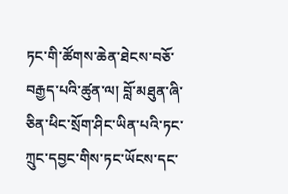ཏང་གི་ཚོགས་ཆེན་ཐེངས་བཅོ་བརྒྱད་པའི་ཚུན་ལ། བློ་མཐུན་ཞི་ཅིན་ཕིང་སྲོག་ཤིང་ཡིན་པའི་ཏང་ཀྲུང་དབྱང་གིས་ཏང་ཡོངས་དང་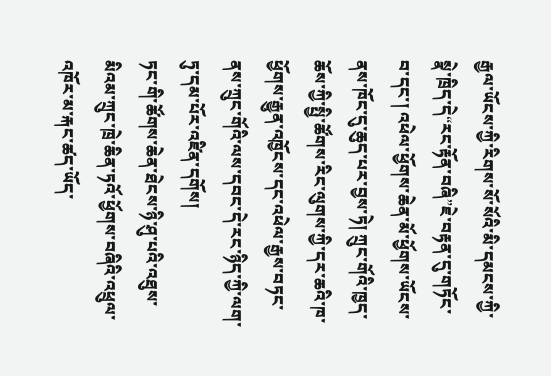རྒྱལ་ཡོངས་ཀྱི་རིགས་སོ་སོའི་མི་དམངས་ཀྱི་སྣེ་ཁྲིད་དེ“རང་རྟོན་བཞི”ཇེ་བརྟན་དུ་གཏོང་བ་དང་། འཕེལ་ཕྱོགས་ཆེན་མོ་ཕྱོགས་ཡོངས་ནས་ཁོང་དུ་ཆུད་པར་བྱས་ཏེ། ཀྲུང་གོའི་ཁྱད་ཆོས་ཀྱི་སྤྱི་ཚོགས་རིང་ལུགས་ཀྱི་དར་ཆའི་ཁ་ཕྱོགས་རྒྱུན་འཁྱོངས་དང་འཕེལ་རྒྱས་བཏང་ནས་ཀྲུང་གོའི་ལས་དབང་དེ་རང་ཉིད་ཀྱི་ལག་ཏུ་དམ་པོར་འཛིན་དགོས།
ཏང་གི་ཚོགས་ཆེན་ཐེངས་ཉི་ཤུ་པའི་འཐུས་མིའམ་ཀྲུང་ཁྲེ་ཆིན་ཏའོ་ཕྱོགས་བཞིའི་འཕྲུལ་འཁོར་མ་རྐང་ཚད་ཡོད་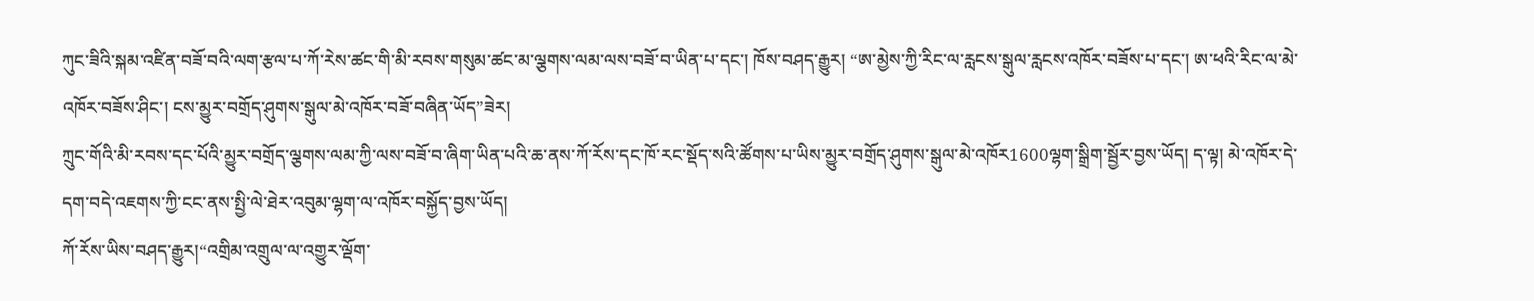ཀུང་ཟིའི་སྐམ་འཛིན་བཟོ་བའི་ལག་རྩལ་པ་ཀོ་རེས་ཚང་གི་མི་རབས་གསུམ་ཚང་མ་ལྕགས་ལམ་ལས་བཟོ་བ་ཡིན་པ་དང་། ཁོས་བཤད་རྒྱུར། “ཨ་མྱེས་ཀྱི་རིང་ལ་རླངས་སྒུལ་རླངས་འཁོར་བཟོས་པ་དང་། ཨ་ཕའི་རིང་ལ་མེ་འཁོར་བཟོས་ཤིང་། ངས་མྱུར་བགྲོད་ཤུགས་སྒུལ་མེ་འཁོར་བཟོ་བཞིན་ཡོད”ཟེར།
ཀྲུང་གོའི་མི་རབས་དང་པོའི་མྱུར་བགྲོད་ལྕགས་ལམ་ཀྱི་ལས་བཟོ་བ་ཞིག་ཡིན་པའི་ཆ་ནས་ཀོ་རོས་དང་ཁོ་རང་སྡོད་སའི་ཚོགས་པ་ཡིས་མྱུར་བགྲོད་ཤུགས་སྒུལ་མེ་འཁོར1600ལྷག་སྒྲིག་སྦྱོར་བྱས་ཡོད། ད་ལྟ། མེ་འཁོར་དེ་དག་བདེ་འཇགས་ཀྱི་ངང་ནས་སྤྱི་ལེ་ཐེར་འབུམ་ལྷག་ལ་འཁོར་བསྐྱོད་བྱས་ཡོད།
ཀོ་རོས་ཡིས་བཤད་རྒྱུར།“འགྲིམ་འགྲུལ་ལ་འགྱུར་ལྡོག་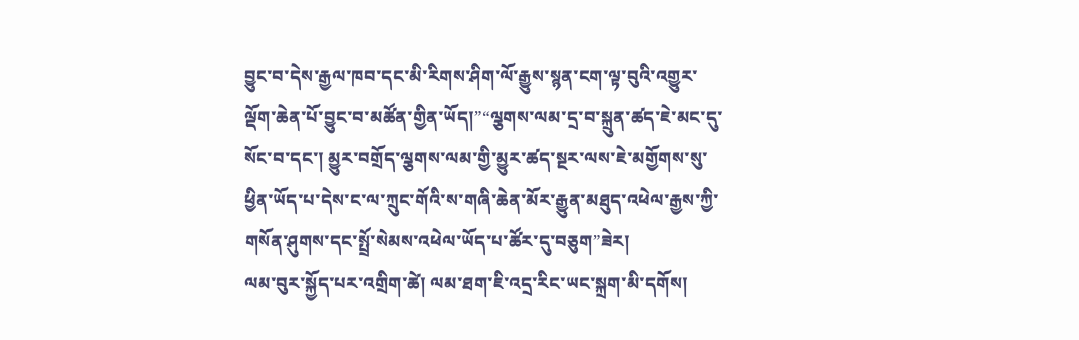བྱུང་བ་དེས་རྒྱལ་ཁབ་དང་མི་རིགས་ཤིག་ལོ་རྒྱུས་སྙན་ངག་ལྟ་བུའི་འགྱུར་ལྡོག་ཆེན་པོ་བྱུང་བ་མཚོན་གྱིན་ཡོད།”“ལྕགས་ལམ་དྲ་བ་སྐྲུན་ཚད་ཇེ་མང་དུ་སོང་བ་དང་། མྱུར་བགྲོད་ལྕགས་ལམ་གྱི་མྱུར་ཚད་སྔར་ལས་ཇེ་མགྱོགས་སུ་ཕྱིན་ཡོད་པ་དེས་ང་ལ་ཀྲུང་གོའི་ས་གཞི་ཆེན་མོར་རྒྱུན་མཐུད་འཕེལ་རྒྱས་ཀྱི་གསོན་ཤུགས་དང་སྤྲོ་སེམས་འཕེལ་ཡོད་པ་ཚོར་དུ་བཅུག”ཟེར།
ལམ་བུར་སྐྱོད་པར་འགྲིག་ཚེ། ལམ་ཐག་ཇི་འདྲ་རིང་ཡང་སྐྲག་མི་དགོས།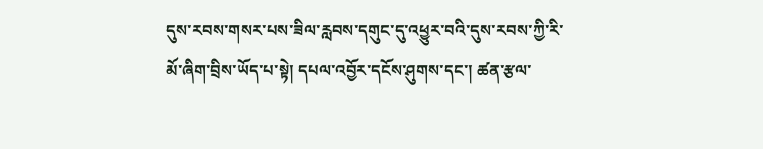དུས་རབས་གསར་པས་ཟིལ་རླབས་དགུང་དུ་འཕྱུར་བའི་དུས་རབས་ཀྱི་རི་མོ་ཞིག་བྲིས་ཡོད་པ་སྟེ། དཔལ་འབྱོར་དངོས་ཤུགས་དང་། ཚན་རྩལ་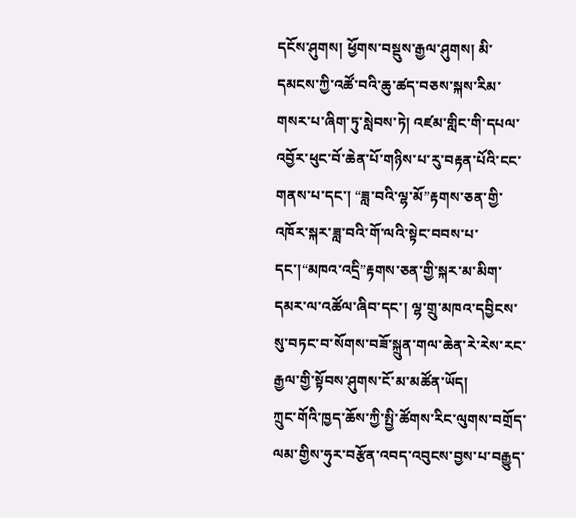དངོས་ཤུགས། ཕྱོགས་བསྡུས་རྒྱལ་ཤུགས། མི་དམངས་ཀྱི་འཚོ་བའི་ཆུ་ཚད་བཅས་སྐས་རིམ་གསར་པ་ཞིག་ཏུ་སླེབས་ཏེ། འཛམ་གླིང་གི་དཔལ་འབྱོར་ཕུང་བོ་ཆེན་པོ་གཉིས་པ་རུ་བརྟན་པོའི་ངང་གནས་པ་དང་། “ཟླ་བའི་ལྷ་མོ”རྟགས་ཅན་གྱི་འཁོར་སྐར་ཟླ་བའི་གོ་ལའི་སྟེང་བབས་པ་དང་།“མཁའ་འདྲི”རྟགས་ཅན་གྱི་སྐར་མ་མིག་དམར་ལ་འཚོལ་ཞིབ་དང་། ལྷ་གྲུ་མཁའ་དབྱིངས་སུ་བཏང་བ་སོགས་བཟོ་སྐྲུན་གལ་ཆེན་རེ་རེས་རང་རྒྱལ་གྱི་སྟོབས་ཤུགས་ངོ་མ་མཚོན་ཡོད།
ཀྲུང་གོའི་ཁྱད་ཆོས་ཀྱི་སྤྱི་ཚོགས་རིང་ལུགས་བགྲོད་ལམ་གྱིས་ཧུར་བརྩོན་འབད་འབུངས་བྱས་པ་བརྒྱུད་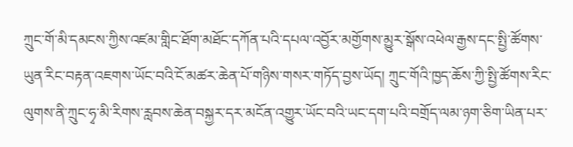ཀྲུང་གོ་མི་དམངས་ཀྱིས་འཛམ་གླིང་ཐོག་མཐོང་དཀོན་པའི་དཔལ་འབྱོར་མགྱོགས་མྱུར་སྒོས་འཕེལ་རྒྱས་དང་སྤྱི་ཚོགས་ཡུན་རིང་བརྟན་འཇགས་ཡོང་བའི་ངོ་མཚར་ཆེན་པོ་གཉིས་གསར་གཏོད་བྱས་ཡོད། ཀྲུང་གོའི་ཁྱད་ཆོས་ཀྱི་སྤྱི་ཚོགས་རིང་ལུགས་ནི་ཀྲུང་ཧྭ་མི་རིགས་རླབས་ཆེན་བསྐྱར་དར་མངོན་འགྱུར་ཡོང་བའི་ཡང་དག་པའི་བགྲོད་ལམ་ཉག་ཅིག་ཡིན་པར་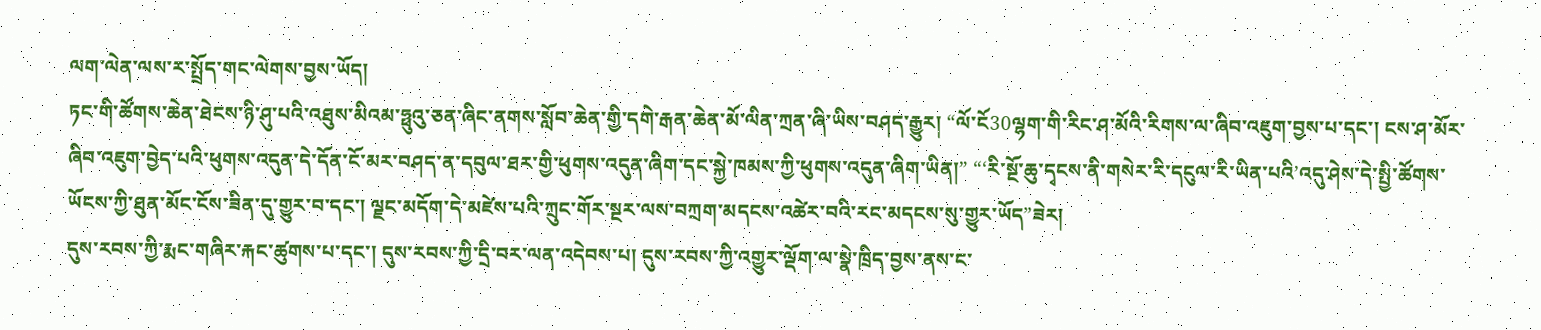ལག་ལེན་ལས་ར་སྤྲོད་གང་ལེགས་བྱས་ཡོད།
ཏང་གི་ཚོགས་ཆེན་ཐེངས་ཉི་ཤུ་པའི་འཐུས་མིའམ་ཧྥུའུ་ཅན་ཞིང་ནགས་སློབ་ཆེན་གྱི་དགེ་རྒན་ཆེན་མོ་ལིན་ཀྲན་ཞི་ཡིས་བཤད་རྒྱུར། “ལོ་ངོ30ལྷག་གི་རིང་ཤ་མོའི་རིགས་ལ་ཞིབ་འཇུག་བྱས་པ་དང་། ངས་ཤ་མོར་ཞིབ་འཇུག་བྱེད་པའི་ཕུགས་འདུན་དེ་དོན་ངོ་མར་བཤད་ན་དབུལ་ཐར་གྱི་ཕུགས་འདུན་ཞིག་དང་སྐྱེ་ཁམས་ཀྱི་ཕུགས་འདུན་ཞིག་ཡིན།” “‘རི་སྔོ་ཆུ་དྭངས་ནི་གསེར་རི་དངུལ་རི་ཡིན་པའི’འདུ་ཤེས་དེ་སྤྱི་ཚོགས་ཡོངས་ཀྱི་ཐུན་མོང་ངོས་ཟིན་དུ་གྱུར་བ་དང་། ལྗང་མདོག་དེ་མཛེས་པའི་ཀྲུང་གོར་སྔར་ལས་བཀྲག་མདངས་འཚེར་བའི་རང་མདངས་སུ་གྱུར་ཡོད”ཟེར།
དུས་རབས་ཀྱི་རྨང་གཞིར་རྐང་ཚུགས་པ་དང་། དུས་རབས་ཀྱི་དྲི་བར་ལན་འདེབས་པ། དུས་རབས་ཀྱི་འགྱུར་ལྡོག་ལ་སྣེ་ཁྲིད་བྱས་ནས་ང་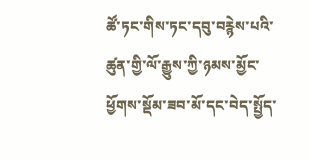ཚོ་ཏང་གིས་ཏང་དབུ་བརྙེས་པའི་ཚུན་གྱི་ལོ་རྒྱུས་ཀྱི་ཉམས་མྱོང་ཕྱོགས་སྡོམ་ཟབ་མོ་དང་བེད་སྤྱོད་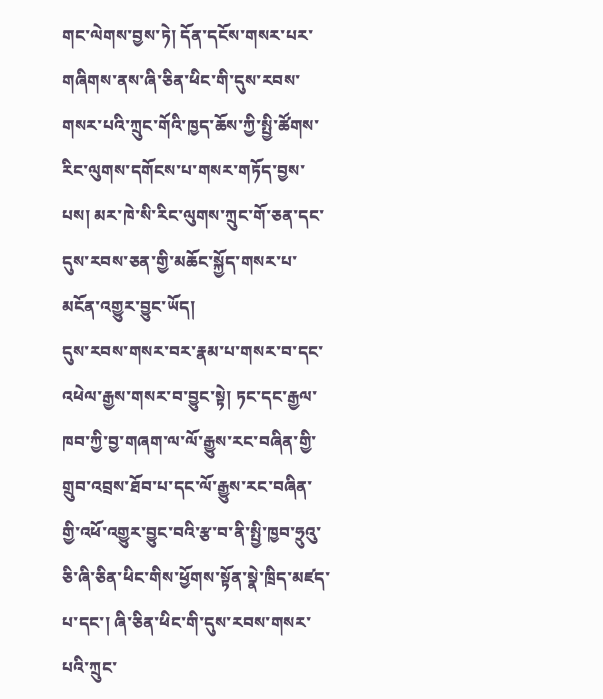གང་ལེགས་བྱས་ཏེ། དོན་དངོས་གསར་པར་གཞིགས་ནས་ཞི་ཅིན་ཕིང་གི་དུས་རབས་གསར་པའི་ཀྲུང་གོའི་ཁྱད་ཆོས་ཀྱི་སྤྱི་ཚོགས་རིང་ལུགས་དགོངས་པ་གསར་གཏོད་བྱས་པས། མར་ཁེ་སི་རིང་ལུགས་ཀྲུང་གོ་ཅན་དང་དུས་རབས་ཅན་གྱི་མཆོང་སྐྱོད་གསར་པ་མངོན་འགྱུར་བྱུང་ཡོད།
དུས་རབས་གསར་བར་རྣམ་པ་གསར་བ་དང་འཕེལ་རྒྱས་གསར་བ་བྱུང་སྟེ། ཏང་དང་རྒྱལ་ཁབ་ཀྱི་བྱ་གཞག་ལ་ལོ་རྒྱུས་རང་བཞིན་གྱི་གྲུབ་འབྲས་ཐོབ་པ་དང་ལོ་རྒྱུས་རང་བཞིན་གྱི་འཕོ་འགྱུར་བྱུང་བའི་རྩ་བ་ནི་སྤྱི་ཁྱབ་ཧྲུའུ་ཅི་ཞི་ཅིན་ཕིང་གིས་ཕྱོགས་སྟོན་སྣེ་ཁྲིད་མཛད་པ་དང་། ཞི་ཅིན་ཕིང་གི་དུས་རབས་གསར་པའི་ཀྲུང་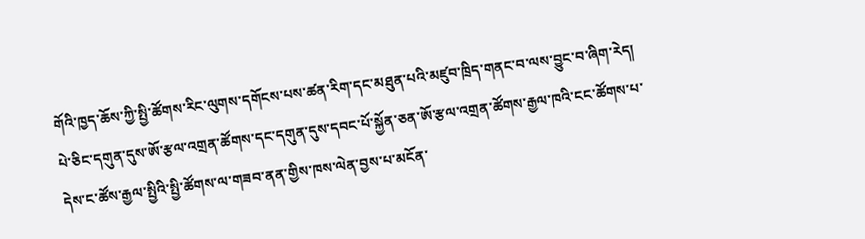གོའི་ཁྱད་ཆོས་ཀྱི་སྤྱི་ཚོགས་རིང་ལུགས་དགོངས་པས་ཚན་རིག་དང་མཐུན་པའི་མཛུབ་ཁྲིད་གནང་བ་ལས་བྱུང་བ་ཞིག་རེད།
པེ་ཅིང་དགུན་དུས་ཨོ་རྩལ་འགྲན་ཚོགས་དང་དགུན་དུས་དབང་པོ་སྐྱོན་ཅན་ཨོ་རྩལ་འགྲན་ཚོགས་རྒྱལ་ཁའི་ངང་ཚོགས་པ་དེས་ང་ཚོས་རྒྱལ་སྤྱིའི་སྤྱི་ཚོགས་ལ་གཟབ་ནན་གྱིས་ཁས་ལེན་བྱས་པ་མངོན་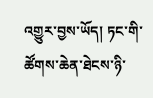འགྱུར་བྱས་ཡོད། ཏང་གི་ཚོགས་ཆེན་ཐེངས་ཉི་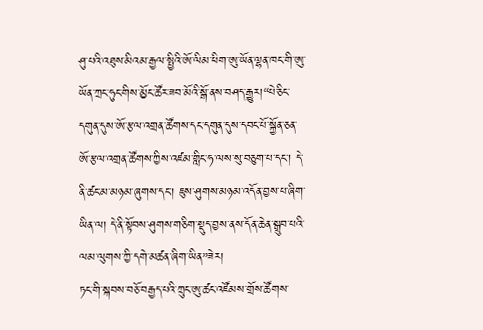ཤུ་པའི་འཐུས་མིའམ་རྒྱལ་སྤྱིའི་ཨོ་ལིམ་ཕིག་ཨུ་ཡོན་ལྷན་ཁང་གི་ཨུ་ཡོན་ཀྲང་ཧུང་གིས་མྱོང་ཚོར་ཟབ་མོའི་སྒོ་ནས་བཤད་རྒྱུར།“པེ་ཅིང་དགུན་དུས་ཨོ་རྩལ་འགྲན་ཚོགས་དང་དགུན་དུས་དབང་པོ་སྐྱོན་ཅན་ཨོ་རྩལ་འགྲན་ཚོགས་ཀྱིས་འཛམ་གླིང་ཧ་ལས་སུ་བཅུག་པ་དང་། དེ་ནི་ཚང་མ་མཉམ་ཞུགས་དང་། ཇུས་ཤུགས་མཉམ་འདོན་བྱས་པ་ཞིག་ཡིན་ལ། དེ་ནི་སྟོབས་ཤུགས་གཅིག་སྡུད་བྱས་ནས་དོན་ཆེན་སྒྲུབ་པའི་ལམ་ལུགས་ཀྱི་དགེ་མཚན་ཞིག་ཡིན”ཟེར།
ཏང་གི་སྐབས་བཅོ་བརྒྱད་པའི་ཀྲུང་ཨུ་ཚང་འཛོམས་གྲོས་ཚོགས་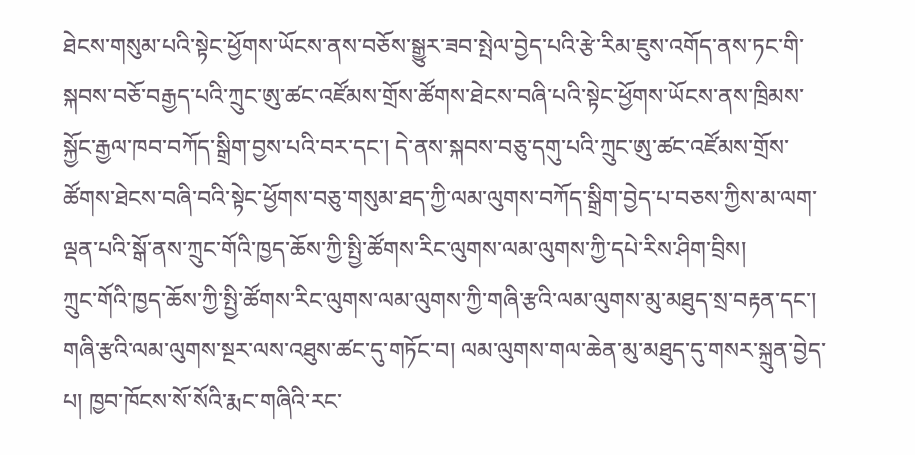ཐེངས་གསུམ་པའི་སྟེང་ཕྱོགས་ཡོངས་ནས་བཅོས་སྒྱུར་ཟབ་སྤེལ་བྱེད་པའི་རྩེ་རིམ་ཇུས་འགོད་ནས་ཏང་གི་སྐབས་བཅོ་བརྒྱད་པའི་ཀྲུང་ཨུ་ཚང་འཛོམས་གྲོས་ཚོགས་ཐེངས་བཞི་པའི་སྟེང་ཕྱོགས་ཡོངས་ནས་ཁྲིམས་སྐྱོང་རྒྱལ་ཁབ་བཀོད་སྒྲིག་བྱས་པའི་བར་དང་། དེ་ནས་སྐབས་བཅུ་དགུ་པའི་ཀྲུང་ཨུ་ཚང་འཛོམས་གྲོས་ཚོགས་ཐེངས་བཞི་བའི་སྟེང་ཕྱོགས་བཅུ་གསུམ་ཐད་ཀྱི་ལམ་ལུགས་བཀོད་སྒྲིག་བྱེད་པ་བཅས་ཀྱིས་མ་ལག་ལྡན་པའི་སྒོ་ནས་ཀྲུང་གོའི་ཁྱད་ཆོས་ཀྱི་སྤྱི་ཚོགས་རིང་ལུགས་ལམ་ལུགས་ཀྱི་དཔེ་རིས་ཤིག་བྲིས།
ཀྲུང་གོའི་ཁྱད་ཆོས་ཀྱི་སྤྱི་ཚོགས་རིང་ལུགས་ལམ་ལུགས་ཀྱི་གཞི་རྩའི་ལམ་ལུགས་མུ་མཐུད་སྲ་བརྟན་དང་། གཞི་རྩའི་ལམ་ལུགས་སྔར་ལས་འཐུས་ཚང་དུ་གཏོང་བ། ལམ་ལུགས་གལ་ཆེན་མུ་མཐུད་དུ་གསར་སྐྲུན་བྱེད་པ། ཁྱབ་ཁོངས་སོ་སོའི་རྨང་གཞིའི་རང་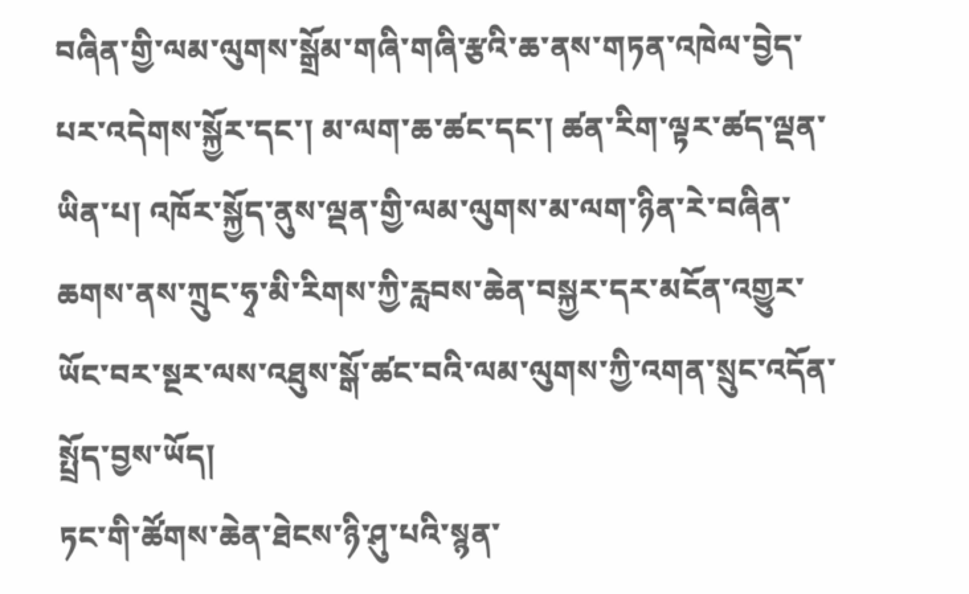བཞིན་གྱི་ལམ་ལུགས་སྒྲོམ་གཞི་གཞི་རྩའི་ཆ་ནས་གཏན་འཁེལ་བྱེད་པར་འདེགས་སྐྱོར་དང་། མ་ལག་ཆ་ཚང་དང་། ཚན་རིག་ལྟར་ཚད་ལྡན་ཡིན་པ། འཁོར་སྐྱོད་ནུས་ལྡན་གྱི་ལམ་ལུགས་མ་ལག་ཉིན་རེ་བཞིན་ཆགས་ནས་ཀྲུང་ཧྭ་མི་རིགས་ཀྱི་རླབས་ཆེན་བསྐྱར་དར་མངོན་འགྱུར་ཡོང་བར་སྔར་ལས་འཐུས་སྒོ་ཚང་བའི་ལམ་ལུགས་ཀྱི་འགན་སྲུང་འདོན་སྤྲོད་བྱས་ཡོད།
ཏང་གི་ཚོགས་ཆེན་ཐེངས་ཉི་ཤུ་པའི་སྙན་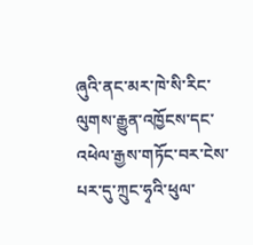ཞུའི་ནང་མར་ཁེ་སི་རིང་ལུགས་རྒྱུན་འཁྱོངས་དང་འཕེལ་རྒྱས་གཏོང་བར་ངེས་པར་དུ་ཀྲུང་ཧྭའི་ཕུལ་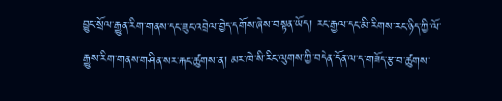བྱུང་སྲོལ་རྒྱུན་རིག་གནས་དང་ཟུང་འབྲེལ་བྱེད་དགོས་ཞེས་བསྟན་ཡོད། རང་རྒྱལ་དང་མི་རིགས་རང་ཉིད་ཀྱི་ལོ་རྒྱུས་རིག་གནས་གཤིན་སར་རྐང་ཚུགས་ན། མར་ཁེ་སི་རིང་ལུགས་ཀྱི་བདེན་དོན་ལ་ད་གཟོད་རྩ་བ་ཚུགས་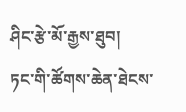ཤིང་རྩེ་མོ་རྒྱས་ཐུབ།
ཏང་གི་ཚོགས་ཆེན་ཐེངས་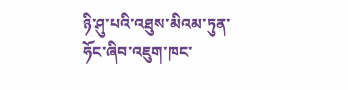ཉི་ཤུ་པའི་འཐུས་མིའམ་ཏུན་ཧོང་ཞིབ་འཇུག་ཁང་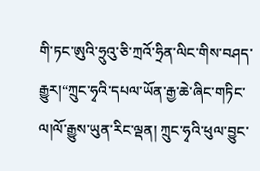གི་ཏང་ཨུའི་ཧྲུའུ་ཅི་ཀྲའོ་ཧྲིན་ལིང་གིས་བཤད་རྒྱུར།“ཀྲུང་ཧྭའི་དཔལ་ཡོན་རྒྱ་ཆེ་ཞིང་གཏིང་ལ།ལོ་རྒྱུས་ཡུན་རིང་ལྡན། ཀྲུང་ཧྭའི་ཕུལ་བྱུང་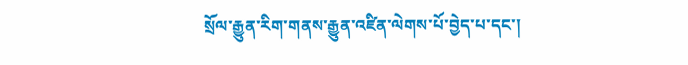སྲོལ་རྒྱུན་རིག་གནས་རྒྱུན་འཛིན་ལེགས་པོ་བྱེད་པ་དང་།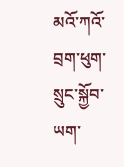མའོ་ཀའོ་བྲག་ཕུག་སྲུང་སྐྱོབ་ཡག་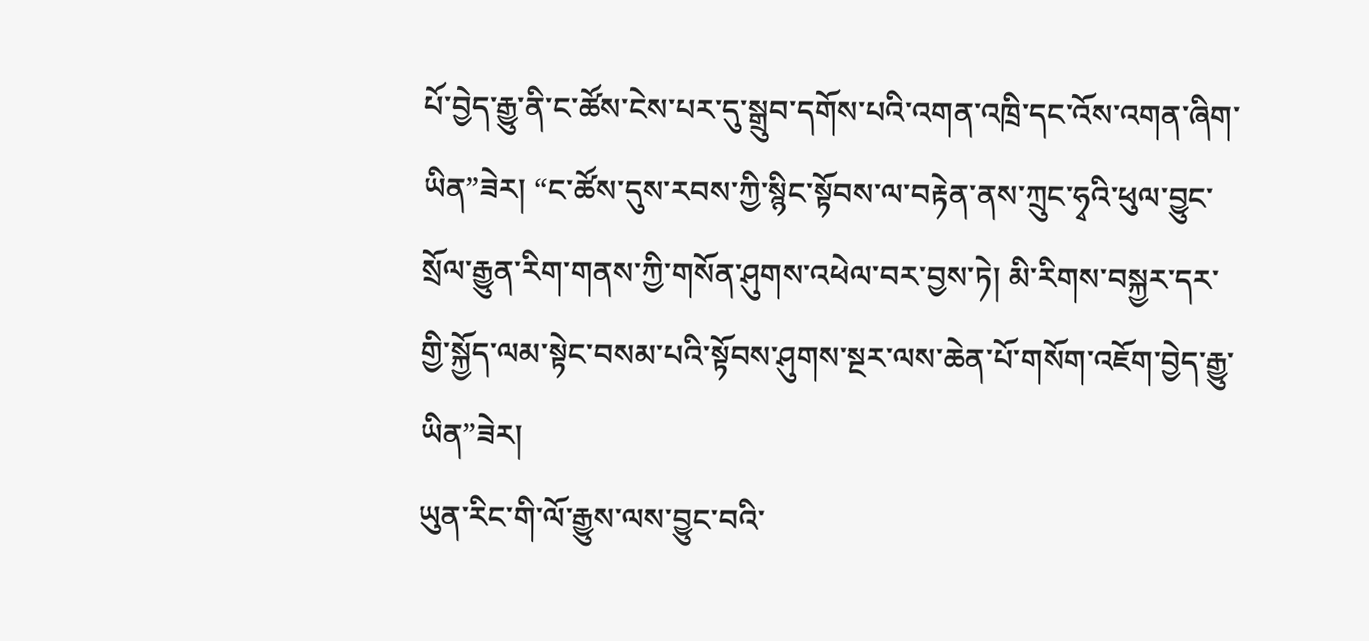པོ་བྱེད་རྒྱུ་ནི་ང་ཚོས་ངེས་པར་དུ་སྒྲུབ་དགོས་པའི་འགན་འཁྲི་དང་འོས་འགན་ཞིག་ཡིན”ཟེར། “ང་ཚོས་དུས་རབས་ཀྱི་སྙིང་སྟོབས་ལ་བརྟེན་ནས་ཀྲུང་ཧྭའི་ཕུལ་བྱུང་སྲོལ་རྒྱུན་རིག་གནས་ཀྱི་གསོན་ཤུགས་འཕེལ་བར་བྱས་ཏེ། མི་རིགས་བསྐྱར་དར་གྱི་སྐྱོད་ལམ་སྟེང་བསམ་པའི་སྟོབས་ཤུགས་སྔར་ལས་ཆེན་པོ་གསོག་འཇོག་བྱེད་རྒྱུ་ཡིན”ཟེར།
ཡུན་རིང་གི་ལོ་རྒྱུས་ལས་བྱུང་བའི་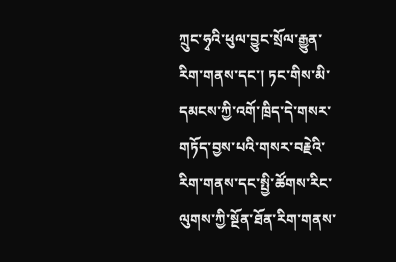ཀྲུང་ཧྭའི་ཕུལ་བྱུང་སྲོལ་རྒྱུན་རིག་གནས་དང་། ཏང་གིས་མི་དམངས་ཀྱི་འགོ་ཁྲིད་དེ་གསར་གཏོད་བྱས་པའི་གསར་བརྗེའི་རིག་གནས་དང་སྤྱི་ཚོགས་རིང་ལུགས་ཀྱི་སྔོན་ཐོན་རིག་གནས་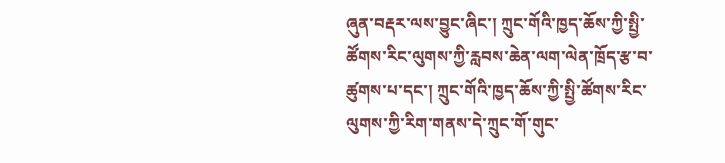ཞུན་བརྡར་ལས་བྱུང་ཞིང་། ཀྲུང་གོའི་ཁྱད་ཆོས་ཀྱི་སྤྱི་ཚོགས་རིང་ལུགས་ཀྱི་རླབས་ཆེན་ལག་ལེན་ཁྲོད་རྩ་བ་ཚུགས་པ་དང་། ཀྲུང་གོའི་ཁྱད་ཆོས་ཀྱི་སྤྱི་ཚོགས་རིང་ལུགས་ཀྱི་རིག་གནས་དེ་ཀྲུང་གོ་གུང་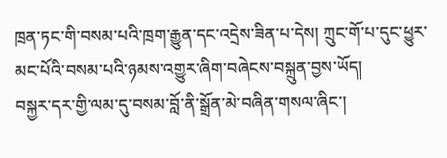ཁྲན་ཏང་གི་བསམ་པའི་ཁྲག་རྒྱུན་དང་འདྲེས་ཟིན་པ་དེས། ཀྲུང་གོ་པ་དུང་ཕྱུར་མང་པོའི་བསམ་པའི་ཉམས་འགྱུར་ཞིག་བཞེངས་བསྐྲུན་བྱས་ཡོད།
བསྐྱར་དར་གྱི་ལམ་དུ་བསམ་བློ་ནི་སྒྲོན་མེ་བཞིན་གསལ་ཞིང་།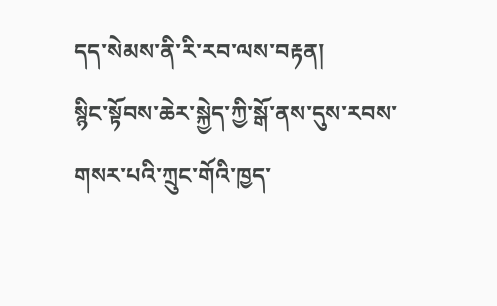དད་སེམས་ནི་རི་རབ་ལས་བརྟན།
སྙིང་སྟོབས་ཆེར་སྐྱེད་ཀྱི་སྒོ་ནས་དུས་རབས་གསར་པའི་ཀྲུང་གོའི་ཁྱད་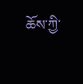ཆོས་ཀྱི་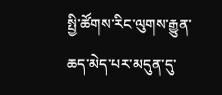སྤྱི་ཚོགས་རིང་ལུགས་རྒྱུན་ཆད་མེད་པར་མདུན་དུ་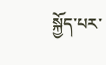སྐྱོད་པར་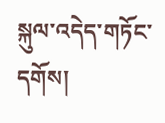སྐུལ་འདེད་གཏོང་དགོས།